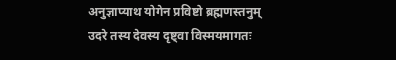अनुज्ञाप्याथ योगेन प्रविष्टो ब्रह्मणस्तनुम्
उदरे तस्य देवस्य दृष्ट्वा विस्मयमागतः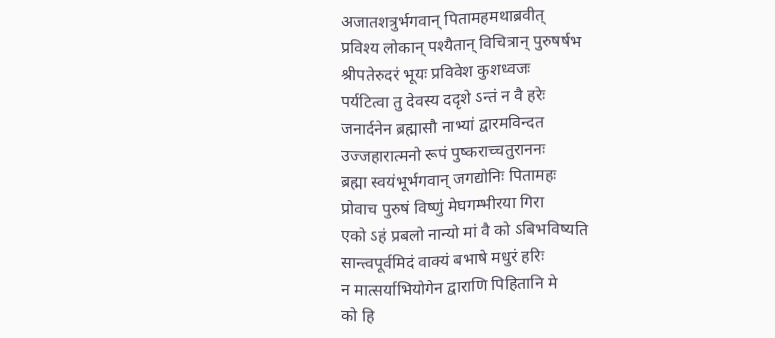अजातशत्रुर्भगवान् पितामहमथाब्रवीत्
प्रविश्य लोकान् पश्यैतान् विचित्रान् पुरुषर्षभ
श्रीपतेरुदरं भूयः प्रविवेश कुशध्वजः
पर्यटित्वा तु देवस्य ददृशे ऽन्तं न वै हरेः
जनार्दनेन ब्रह्मासौ नाभ्यां द्वारमविन्दत
उज्जहारात्मनो रूपं पुष्कराच्चतुराननः
ब्रह्मा स्वयंभूर्भगवान् जगद्योनिः पितामहः
प्रोवाच पुरुषं विष्णुं मेघगम्भीरया गिरा
एको ऽहं प्रबलो नान्यो मां वै को ऽबिभविष्यति
सान्त्वपूर्वमिदं वाक्यं बभाषे मधुरं हरिः
न मात्सर्याभियोगेन द्वाराणि पिहितानि मे
को हि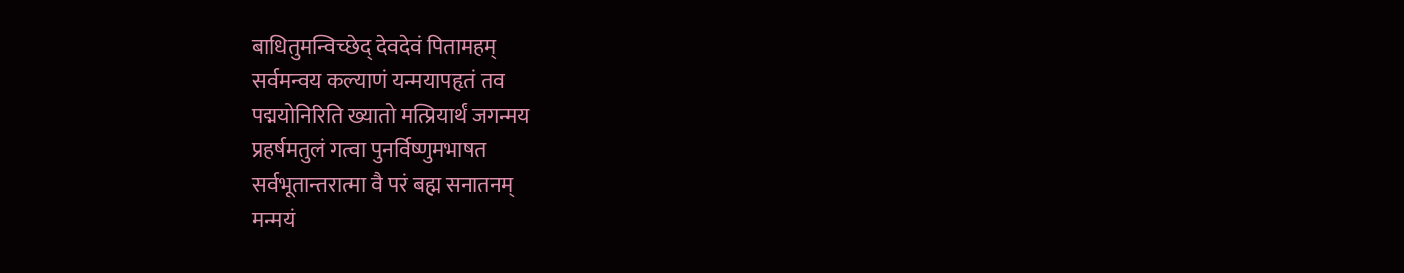बाधितुमन्विच्छेद् देवदेवं पितामहम्
सर्वमन्वय कल्याणं यन्मयापहृतं तव
पद्मयोनिरिति ख्यातो मत्प्रियार्थं जगन्मय
प्रहर्षमतुलं गत्वा पुनर्विष्णुमभाषत
सर्वभूतान्तरात्मा वै परं बह्म सनातनम्
मन्मयं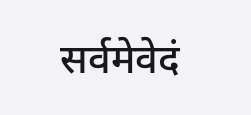सर्वमेवेदं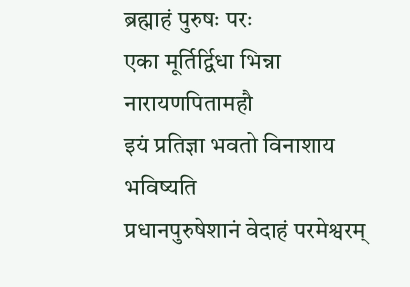ब्रह्माहं पुरुषः परः
एका मूर्तिर्द्विधा भिन्ना नारायणपितामहौ
इयं प्रतिज्ञा भवतो विनाशाय भविष्यति
प्रधानपुरुषेशानं वेदाहं परमेश्वरम्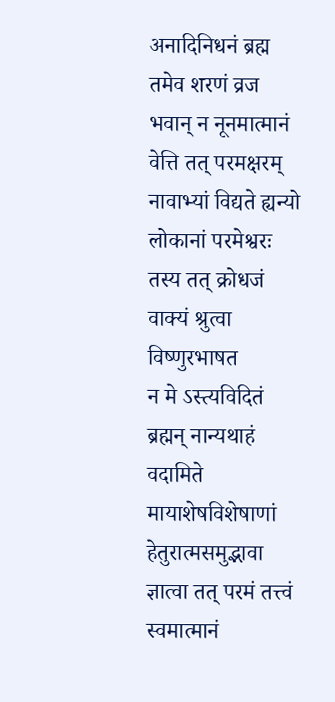अनादिनिधनं ब्रह्म तमेव शरणं व्रज
भवान् न नूनमात्मानं वेत्ति तत् परमक्षरम्
नावाभ्यां विद्यते ह्यन्यो लोकानां परमेश्वरः
तस्य तत् क्रोधजं वाक्यं श्रुत्वा विष्णुरभाषत
न मे ऽस्त्यविदितं ब्रह्मन् नान्यथाहं वदामिते
मायाशेषविशेषाणां हेतुरात्मसमुद्भावा
ज्ञात्वा तत् परमं तत्त्वं स्वमात्मानं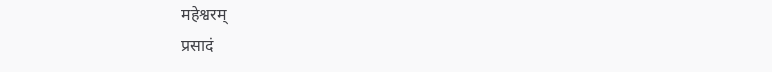महेश्वरम्
प्रसादं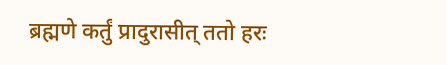ब्रह्मणे कर्तुं प्रादुरासीत् ततो हरः